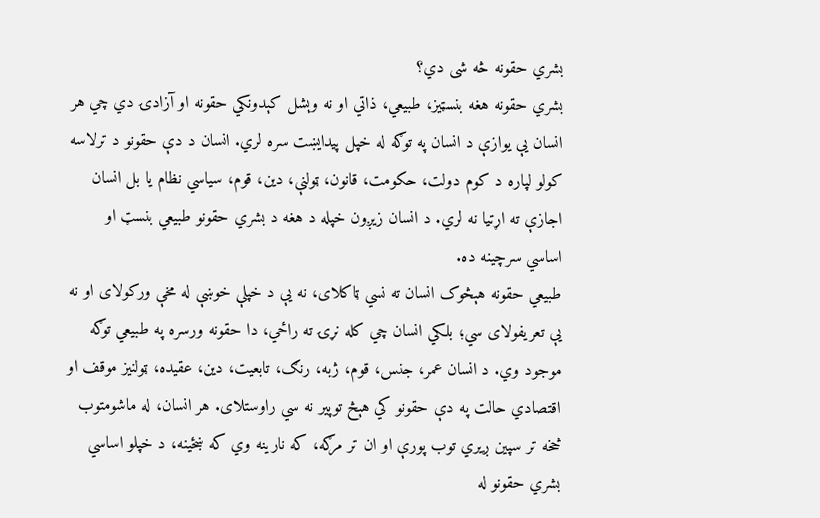بشري حقونه څه شی دي؟
بشري حقونه هغه بنسټیز، طبیعي، ذاتي او نه وېشل کېدونکي حقونه او آزادۍ دي چي هر انسان یې یوازې د انسان په توګه له خپل پیدایښت سره لري. انسان د دې حقونو د ترلاسه کولو لپاره د کوم دولت، حکومت، قانون، ټولنې، دین، قوم، سیاسي نظام یا بل انسان اجازې ته اړتیا نه لري. د انسان زیږون خپله د هغه د بشري حقونو طبیعي بنسټ او اساسي سرچینه ده.
طبیعي حقونه هېڅوک انسان ته نسي ټاکلای، نه یې د خپلې خوښې له مخې ورکولای او نه یې تعریفولای سي؛ بلکي انسان چي کله نړۍ ته راځي، دا حقونه ورسره په طبیعي توګه موجود وي. د انسان عمر، جنس، قوم، ژبه، رنګ، تابعیت، دین، عقیده، ټولنیز موقف او اقتصادي حالت په دې حقونو کي هېڅ توپیر نه سي راوستلای. هر انسان، له ماشومتوب څخه تر سپین ږیري توب پورې او ان تر مرګه، که نارینه وي که ښځینه، د خپلو اساسي بشري حقونو له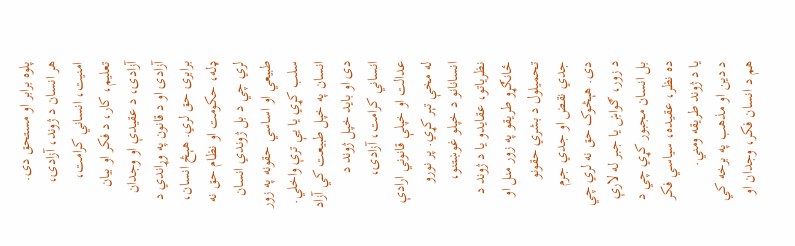پلوه برابر او مستحق دی.
هر انسان د ژوند، آزادۍ، امنیت، انساني کرامت، تعلیم، کار، د فکر او بیان آزادۍ، د عقیدې او وجدان آزادۍ او د قانون په وړاندي د برابرۍ حق لري. هېڅ انسان، ډله، حکومت او نظام حق نه لري چي د بل ژوندي انسان طبیعي او اساسي حقونه په زور سلب کړي یا یې ترې واخلي.
انسان په خپل طبیعت کي آزاد دی او باید خپل ژوند د انساني کرامت، آزادۍ، عدالت او خپلې قانوني ارادې له مخې تېر کړي. پر نورو انسانانو د خپلو غوښتنو، نظریاتو، عقایدو یا د ژوند د ځانګړو طریقو په زور منل او تحمیلول د بشري حقونو جدي نقض او جدي جرم دی. هېڅوک حق نه لري چي د زور، ګواښ یا جبر له لارې بل انسان مجبور کړي چي د ده نظر، عقیده، سیاسي فکر یا د ژوند طریقه ومني.
د دین او مذهب په برخه کي هم د انسان فکر، وجدان او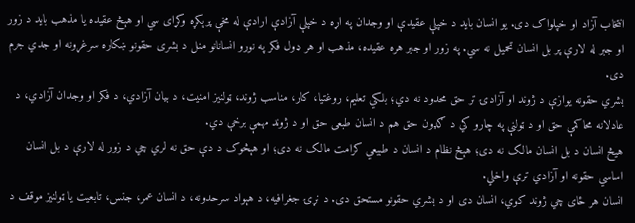انتخاب آزاد او خپلواک دی. یو انسان باید د خپلې عقیدې او وجدان په اړه د خپلې آزادې ارادې له مخې پرېکړه وکړای سي او هېڅ عقیده یا مذهب باید د زور او جبر له لارې پر بل انسان تحمیل نه سي. په زور او جبر هره عقیده، مذهب او هر ډول فکر په نورو انسانانو منل د بشری حقونو ښکاره سرغړونه او جدي جرم دی.
بشري حقونه یوازې د ژوند او آزادۍ تر حق محدود نه دي؛ بلکي تعلیم، روغتیا، کار، مناسب ژوند، ټولنیز امنیت، د بیان آزادي، د فکر او وجدان آزادي، د عادلانه محاکمې حق او د ټولنې په چارو کي د ګډون حق هم د انسان طبعی حق او د ژوند مهمې برخې دي.
هیڅ انسان د بل انسان مالک نه دی؛ هېڅ نظام د انسان د طبیعي کرامت مالک نه دی؛ او هېڅوک د دې حق نه لري چي د زور له لارې د بل انسان اساسي حقونه او آزادي ترې واخلي.
انسان هر ځای چي ژوند کوي، انسان دی او د بشري حقونو مستحق دی. د نړۍ جغرافیه، د هېواد سرحدونه، د انسان عمر، جنس، تابعیت یا ټولنیز موقف د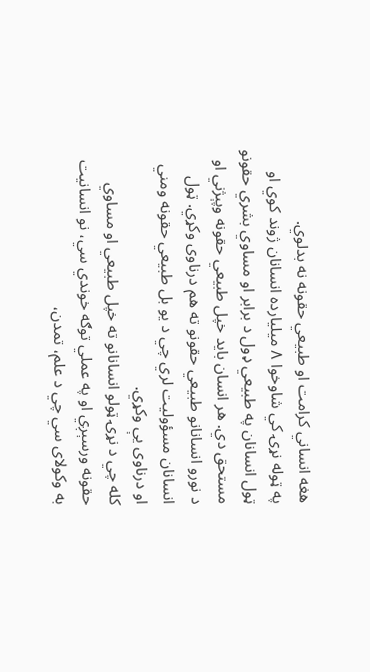هغه انساني کرامت او طبیعي حقونه نه بدلوي.
په ټوله نړۍ کي شاوخوا ۸ میلیارده انسانان ژوند کوي او ټول انسانان په طبیعي ډول د برابر او مساوي بشري حقونو مستحق دي. هر انسان باید خپل طبیعي حقونه وپېژني او د نورو انسانانو طبیعي حقونو ته هم درناوی وکړي. ټول انسانان مسؤولیت لري چي د یو بل طبیعي حقونه ومني او درناوی یې وکړي.
کله چي د نړۍ ټولو انسانانو ته خپل طبیعي او مساوي حقونه ورسېږي او په عملي توګه خوندي سي، نو انسانیت به وکولای سي چي د علم، تمدن،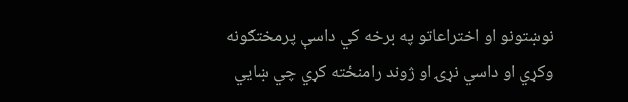نوښتونو او اختراعاتو په برخه کي داسې پرمختګونه وکړي او داسي نړۍ او ژوند رامنځته کړي چي ښايي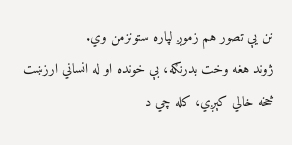نن یې تصور هم زموږ لپاره ستونزمن وي.
ژوند هغه وخت بدرنګه، بې خونده او له انساني ارزښت څخه خالي کېږي، کله چي د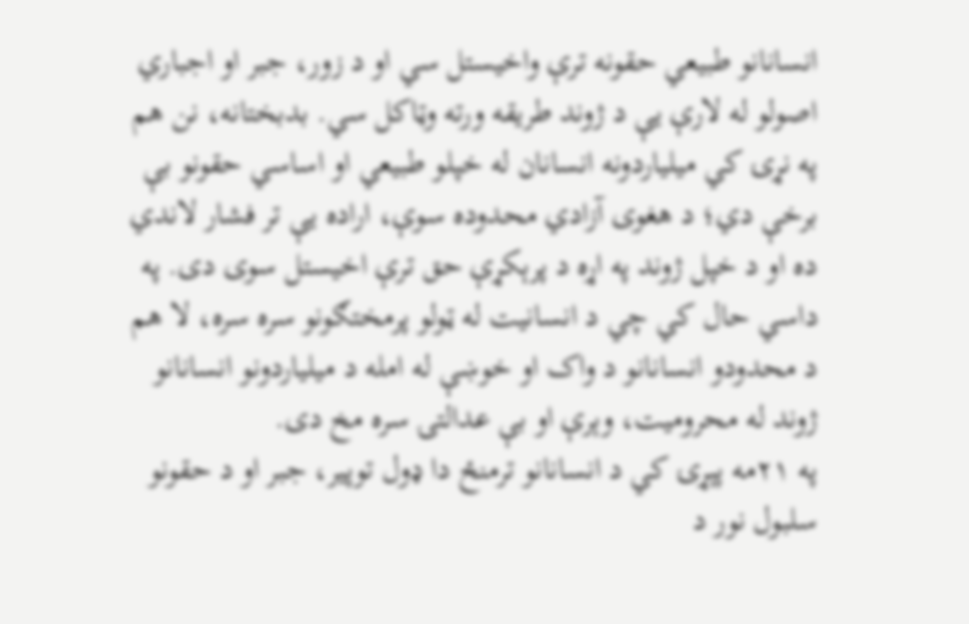انسانانو طبیعي حقونه ترې واخیستل سي او د زور، جبر او اجباري اصولو له لارې یې د ژوند طریقه ورته وټاکل سي. بدبختانه، نن هم په نړۍ کي میلیاردونه انسانان له خپلو طبیعي او اساسي حقونو بې برخې دي؛ د هغوی آزادي محدوده سوې، اراده یې تر فشار لاندي ده او د خپل ژوند په اړه د پرېکړې حق ترې اخیستل سوی دی. په داسي حال کي چي د انسانیت له ټولو پرمختګونو سره سره، لا هم د محدودو انسانانو د واک او خوښې له امله د میلیاردونو انسانانو ژوند له محرومیت، وېرې او بې عدالتۍ سره مخ دی.
په ۲۱مه پېړۍ کي د انسانانو ترمنځ دا ډول توپیر، جبر او د حقونو سلبول نور د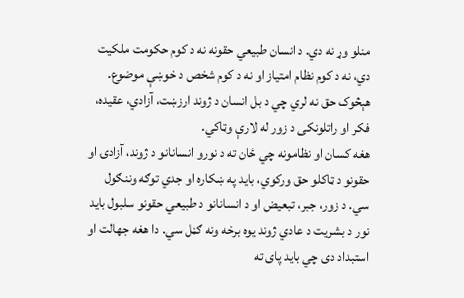منلو وړ نه دي. د انسان طبیعي حقونه نه د کوم حکومت ملکیت دي، نه د کوم نظام امتیاز او نه د کوم شخص د خوښې موضوع. هېڅوک حق نه لري چي د بل انسان د ژوند ارزښت، آزادي، عقیده، فکر او راتلونکی د زور له لارې وټاکي.
هغه کسان او نظامونه چي ځان ته د نورو انسانانو د ژوند، آزادۍ او حقونو د ټاکلو حق ورکوي، باید په ښکاره او جدي توګه وننګول سي. د زور، جبر، تبعیض او د انسانانو د طبیعي حقونو سلبول باید نور د بشریت د عادي ژوند یوه برخه ونه ګڼل سي. دا هغه جهالت او استبداد دی چي باید پای ته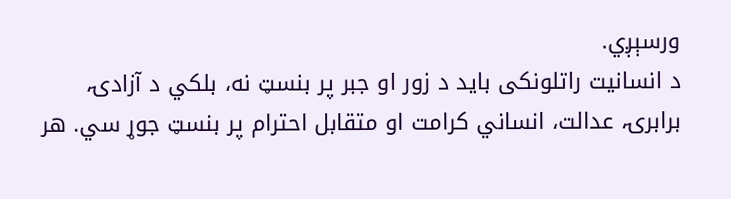ورسېږي.
د انسانیت راتلونکی باید د زور او جبر پر بنسټ نه، بلکي د آزادۍ، برابرۍ، عدالت، انساني کرامت او متقابل احترام پر بنسټ جوړ سي. هر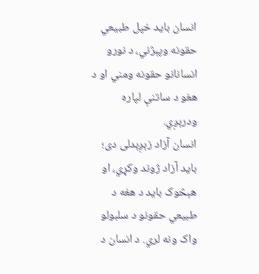انسان باید خپل طبیعي حقونه وپېژني، د نورو انسانانو حقونه ومني او د هغو د ساتنې لپاره ودرېږي.
انسان آزاد زېږېدلی دی؛ باید آزاد ژوند وکړي، او هېڅوک باید د هغه د طبیعي حقونو د سلبولو واک ونه لري. د انسان د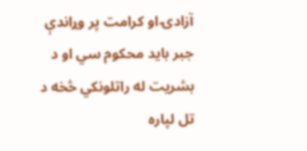آزادۍ او کرامت پر وړاندې جبر باید محکوم سي او د بشریت له راتلونکي څخه د تل لپاره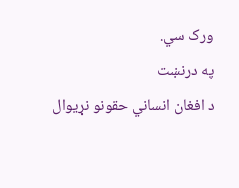ورک سي.
په درنښت
د افغان انساني حقونو نړیوال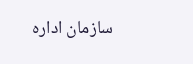سازمان اداره